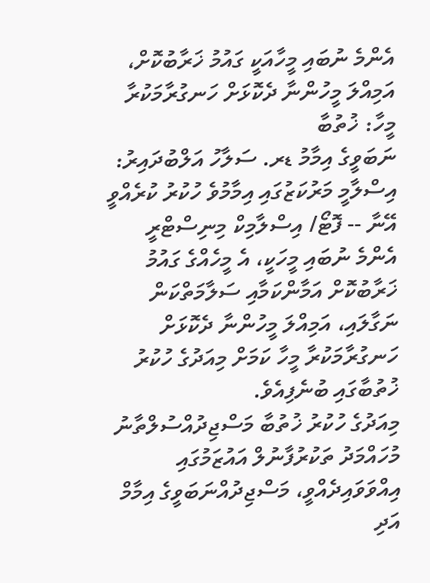އެންމެ ނުބައި މީހާއަކީ ގައުމު ޚަރާބުކޮށް، އަމިއްލަ މީހުންނާ ދެކޮޅަށް ހަނގުރާމަކުރާ މީހާ: ޚުތުބާ
ނަބަވީގެ އިމާމު ޑރ. ސަލާހު އަލްބުދައިރު: އިސްލާމީ މަރުކަޒުގައި އިމާމުވެ ހުކުރު ކުރެއްވީ އޭނާ -- ފޮޓޯ/ އިސްލާމިކް މިނިސްޓްރީ
އެންމެ ނުބައި މީހަކީ، އެ މީހެއްގެ ގައުމު ޚަރާބުކޮށް އަމާންކަމާއި ސަލާމަތްކަން ނަގާލައި، އަމިއްލަ މީހުންނާ ދެކޮޅަށް ހަނގުރާމަކުރާ މީހާ ކަމަށް މިއަދުގެ ހުކުރު ޚުތުބާގައި ބުނެފިއެވެ.
މިއަދުގެ ހުކުރު ޚުތުބާ މަސްޖިދުއްސުލްތާނު މުހައްމަދު ތަކުރުފާނުލް އައުޒަމުގައި އިއްވަވައިދެއްވީ، މަސްޖިދުއްނަބަވީގެ އިމާމް އަދި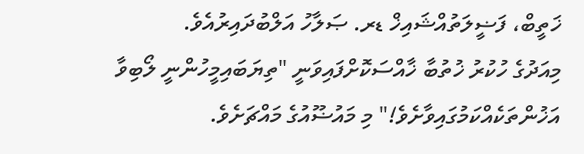ޚަތީބް، ފަޟީލަތުއްޝައިޚް ޑރ. ޞަލާހު އަލްބުދައިރުއެވެ.
މިއަދުގެ ހުކުރު ޚުތުބާ ޚާއްސަކޮށްފައިވަނީ "ތިޔަބައިމީހުންނީ ލޯބިވާ އަޚުންތަކެއްކަމުގައިވާށެވެ!" މި މައުޟޫއުގެ މައްޗަށެވެ.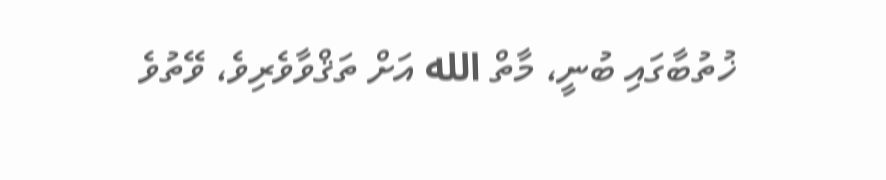ޚުތުބާގައި ބުނީ، މާތް الله އަށް ތަޤްވާވެރިވެ، ވޭތުވެ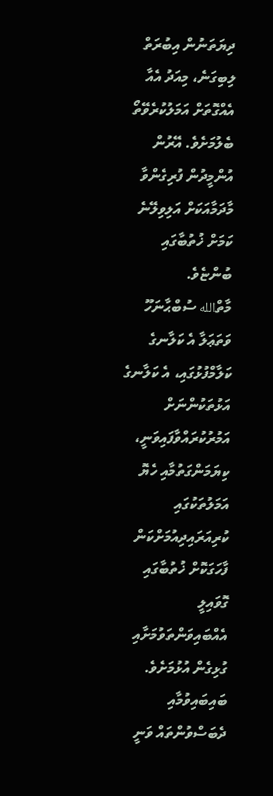ދިޔަތަނުން އިބުރަތް ލިބިގަނެ، މިއަދު އެއާ އެއްގޮތަށް އަމަލުކުރެވޭތޯ ބެލުމަށެވެ. އޭރުން އުންމީދުން ފުރިގެންވާ މާދަމާއަކަށް އަލިވިލޭނެ ކަމަށް ޚުތުބާގައި ބުންޏެވެ.
މާތްالله ސުބްޙާނަހޫ ވަތަޢަލާ އެ ކަލާނގެ ކަލާމްފުޅުގައި، އެ ކަލާނގެ އަޅުތަކުންނަށް އަމުރުކުރައްވާފައިވަނީ، ކިޔަމަންގަތުމާއި ހެޔޮ އަމަލުތަކުގައި ކުރިއަރައިދިއުމަށްކަން ފާހަގަކޮށް ޚުތުބާގައި ގޮވައިލީ އެއްބައިވަންތަވުމަށާއި ގުޅިގެން އުޅުމަށެވެ. ބައިބައިވުމާއި ދެބަސްވުންތައް ވަނީ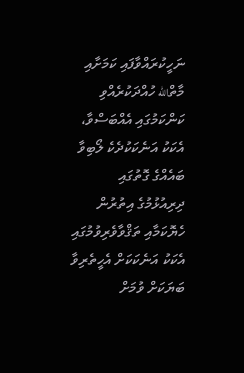ނަހީކުރައްވާފައި ކަމަށާއި މާތްالله ހުއްދަކުރެއްވި ކަންކަމުގައި އެއްބަސްވާ، އެކަކު އަނެކަކުދެކެ ލޯބިވާ ބައެއްގެ ގޮތުގައި ދިރިއުޅުމުގެ އިތުރުން ހެޔޮކަމާއި ތަޤްވާވެރިވުމުގައި އެކަކު އަނެކަކަށް އެހީތެރިވާ ބަޔަކަށް ވުމަށް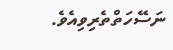ނަސޭހަތްތެރިވިއެވެ.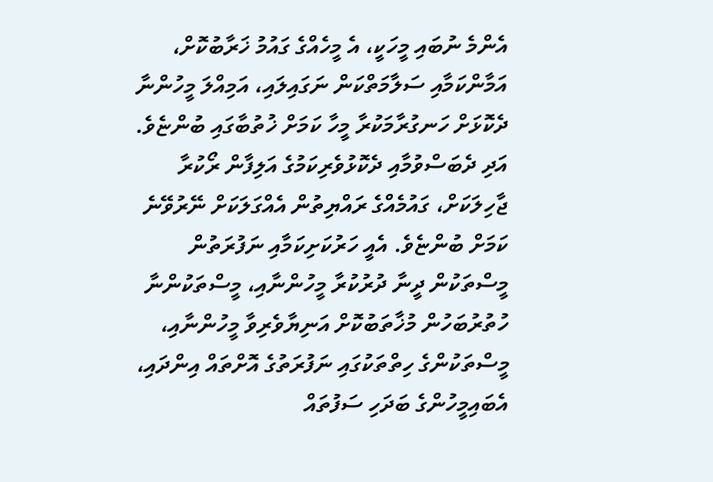އެންމެ ނުބައި މީހަކީ، އެ މީހެއްގެ ގައުމު ޚަރާބުކޮށް، އަމާންކަމާއި ސަލާމަތްކަން ނަގައިލައި، އަމިއްލަ މީހުންނާ ދެކޮޅަށް ހަނގުރާމަކުރާ މީހާ ކަމަށް ޚުތުބާގައި ބުންޏެވެ. އަދި ދެބަސްވުމާއި ދެކޮޅުވެރިކަމުގެ އަލިފާން ރޯކުރާ ޖާހިލަކަށް، ގައުމެއްގެ ރައްޔިތުން އެއްގަލަކަށް ނޭރުވޭނެ ކަމަށް ބުންޏެވެ. އެއީ ހަރުކަށިކަމާއި ނަފުރަތުން މީސްތަކުން ދީނާ ދުރުކުރާ މީހުންނާއި، މީސްތަކުންނާ ހުތުރުބަހުން މުޚާތަބުކޮށް އަނިޔާވެރިވާ މީހުންނާއި، މީސްތަކުންގެ ހިތްތަކުގައި ނަފުރަތުގެ އޮށްތައް އިންދައި، އެބައިމީހުންގެ ބަދަހި ސަފުތައް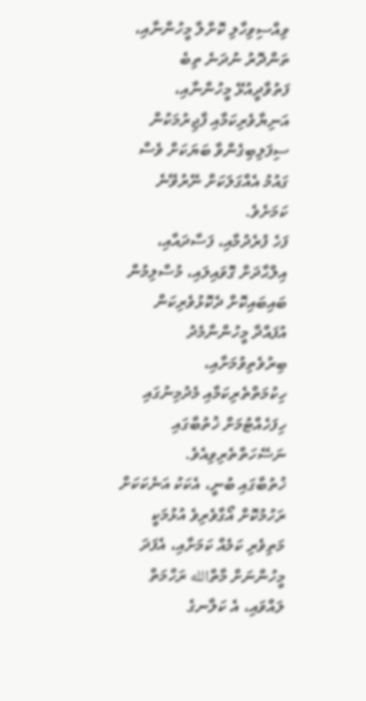ވިއްސިވިހާލި ކޮށްލާ މީހުންނާއި، ތަންދޮރު ނުދަނެ ތިބެ ފަތުވާދީއުޅޭ މީހުންނާއި، އަނިޔާވެރިކަމާއި ފާޖިރުމަކުން ސިފަލިބިގެންވާ ބަޔަކަށް ވެސް ގައުމު އެއްގަލަކަށް ނޭރުވޭނެ ކަމަށެވެ.
ފަހެ ފުރެދުމާއި، ފަސާދައާއި، އިލްޙާދަށް ގޮވައިލައި، މުސްލިމުން ބައިބައިކޮށް ދެކޮޅުވެރިކަން އުފައްދާ މީހުންނާމެދު ބިރުވެތިވުމަށާއި، ހިކުމަތްތެރިކަމާއި މެދުމިނުގައި ހިފަހެއްޓުމަށް ޚުތުބާގައި ނަސޭހަތްތެރިވިއެވެ.
ޚުތުބާގައި ބުނީ، އެކަކު އަނެކަކަށް ރަހުމުކޮށް އޯގާވެރިވެ އުޅުމަކީ މަތިވެރި ކަމެއް ކަމަށާއި، އެފަދަ މީހުންނަށް މާތްالله ރަހްމަތް ލައްވައި، އެ ކަލާނގެ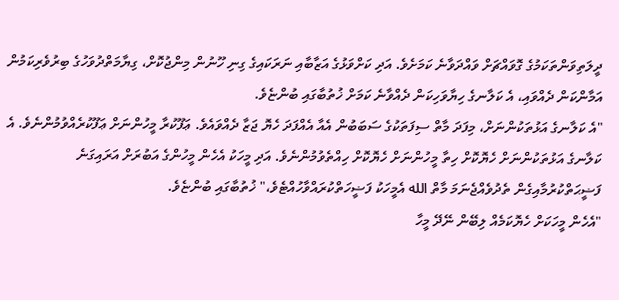ދީލަތިވަންތަކަމުގެ ގޮވައްޗަށް ވައްދަވާނެ ކަމަށެވެ. އަދި ކަށްވަޅުގެ އަޒާބާއި ނަރަކައިގެ ގިނި ހޫނުން މިންޖުކޮށް، ގިޔާމަތްދުވަހުގެ ބިރުވެރިކަމުން އަމާންކަން ދެއްވައި، އެ ކަލާނގެ ހިޔާވަހިކަން ދެއްވާނެ ކަމަށް ޚުތުބާގައި ބުންޏެވެ.
"އެ ކަލާނގެ އަޅުތަކުންނަށް، މިފަދަ މާތް ސިފަތަކުގެ ސަބަބުން އެއާ އެއްފަދަ ހެޔޮ ޖަޒާ ދެއްވައެވެ. ޢަފޫކުރާ މީހުންނަށް ޢަފޫކުރެއްވުމުންނެވެ. އެ ކަލާނގެ އަޅުތަކުންނަށް ހެޔޮކޮށް ހިތާ މީހުންނަށް ހެޔޮކޮށް ހިއްތެވުމުންނެވެ. އަދި މީހަކު އެހެން މީހުންގެ އަބުރަށް އަރައިގަނެ ފަޟީޙަތްކުރުމާއިގެން ތެދުވެއްޖެނަމަ މާތް الله އެމީހަކު ފަޟީހަތްކުރައްވާހުއްޓެވެ،" ޚުތުބާގައި ބުންޏެވެ.
"އެހެން މީހަކަށް ހެޔޮކަމެއް ލިބޭން ނޭދޭ މީހާ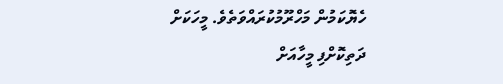ހެޔޮކަމުން މަހްރޫމުކުރައްވަތެވެ. މީހަކަށް ދަތިކޮށްފި މީހާއަށް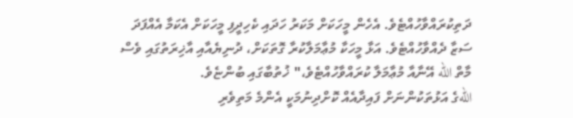ދަތިކުރައްވާހުއްޓެވެ. އެހެން މީހަކަށް މަކަރު ހަދައި ކެހިދީފި މީހަކަށް އެކަމާ އެއްފަދަ ސަޒާ ދެއްވާހުއްޓެވެ. އަޅާ މީހަކާ މުޢާމަލާކުރާ ގޮތަކަށް، ދުނިޔެއާއި އާޚިރަތުގައި ވެސް މާތް الله އޭނާއާ މުޢާމަލާ ކުރައްވާހުއްޓެވެ،" ޚުތުބާގައި ބުންޏެވެ.
اللهގެ އަޅުތަކުންނަށް ފައިދާއެއް ކޮށްދިނުމަކީ އެންމެ މަތިވެރި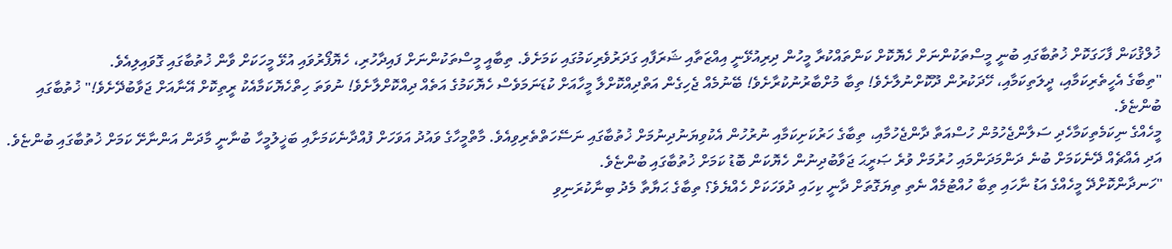ޚުލްޤުކަން ފާހަގަކޮށް ޚުތުބާގައި ބުނީ މީސްތަކުންނަށް ހެޔޮކޮށް ކަންތައްކުރާ މީހުން ދިރިއުޅޭނީ އިއްޒަތާއި ޝަރަފާއި ގަދަރުވެރިކަމުގައި ކަމަށެވެ. ތިބާއީ މީސްތަކުންނަށް ފައިދާހުރި، ހެޔޮފޯރުވައި އުޅޭ މީހަކަށް ވާން ޚުތުބާގައި ގޮވައިލިއެވެ.
"ތިބާގެ އެހީތެރިކަމާއި، ދީލަތިކަމާއި، ހޭދަކުރުން ދޫކޮށްނުލާށެވެ! ތިބާ މުށްބާރުނުކުރާށެވެ! ބޭނުމެއް ޖެހިގެން އަތްދިއްކޮށްލާ މީހާއަށް ކުޑަނަމަވެސް ހެޔޮކަމުގެ އަތެއް ދިއްކޮށްލާށެވެ! ނުވަތަ ހިތްހެޔޮކަމާއެކު ރީތިކޮށް އޭނާއަށް ޖަވާބުދޭށެވެ!" ޚުތުބާގައި ބުންޏެވެ.
މީހެއްގެ ނިކަމެތިކަމާހެދި ސަލާންޖެހުމުން ހުސްއަތާ ދާންޖެހުމާއި، ތިބާގެ ހަރުކަށިކަމާއި ނުރުހުން އެކުވިޔަނުދިނުމަށް ޚުތުބާގައި ނަސޭހަތްތެރިވިއެވެ. މާތްމީހާގެ ވައުދު އަވަހަށް ފުއްދާނެކަމަށާއި ބަޚީލުމީހާ ބުނާނީ މާދަން އަންނާށޭ ކަމަށް ޚުތުބާގައި ބުންޏެވެ. އަދި އެއްޗެއް ދޭނެކަމަށް ބުނެ ދަންމަދަންމައި ހުރުމަށް ވުރެ ޞަރީޙަ ޖަވާބުދިނުން ހެޔޮކަން ބޮޑު ކަމަށް ޚުތުބާގައި ބުންޏެވެ.
"ހަނދާންކޮށްދޭ މީހެއްގެ އަޑު ނާހައި ތިބާ ހުއްޓުމެއް ނެތި ތިޔަގޮތަށް ދާނީ ކިހައި ދުވަހަކަށް ހެއްޔެވެ؟ ތިބާގެ ޙަޔާތާ މެދު ބިނާކުރަނިވި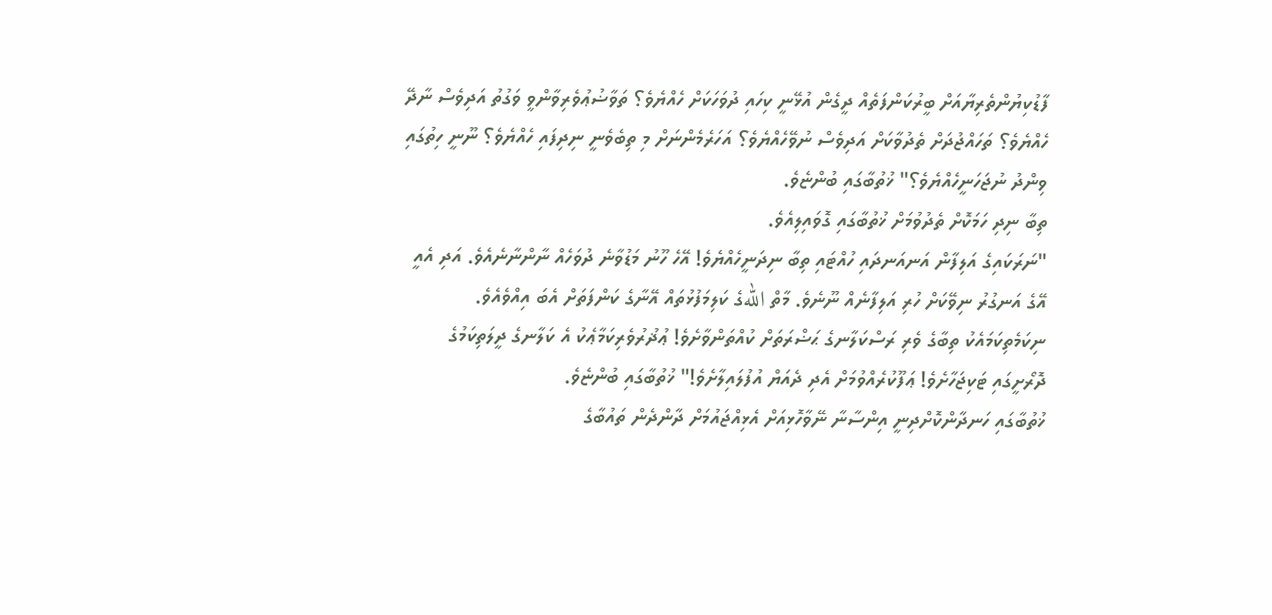ފާޑުކިޔުންތެރިޔާއަށް ބީރުކަންފަތެއް ދީގެން އުޅޭނީ ކިހައި ދުވަހަކަށް ހެއްޔެވެ؟ ތަވާޟުޢުވެރިވާންވީ ވަގުތު އަދިވެސް ނާދޭ ހެއްޔެވެ؟ ތަހައްޖުދަށް ތެދުވާކަށް އަދިވެސް ނުވޭހެއްޔެވެ؟ އަހަރެމެންނަށް މި ތިބެވެނީ ނިދިފައި ހެއްޔެވެ؟ ނޫނީ ހިތުގައި ވިންދު ނުޖަހަނީހެއްޔެވެ؟" ޚުތުބާގައި ބުންޏެވެ.
ތިބާ ނިދި ހަމަކޮށް ތެދުވުމަށް ޚުތުބާގައި ގޮވައިލިއެވެ.
"ނަރަކައިގެ އަލިފާން އަނއަނދައި ހުއްޓައި ތިބާ ނިދަނީހެއްޔެވެ! އޭހެ ހޫނު މަޑުވާނެ ދުވަހެއް ނާންނާނެއެވެ. އަދި އެއީ އޭގެ އަނގުރު ނިވޭކަށް ހުރި އަލިފާނެއް ނޫނެވެ. މާތް اللهގެ ކަލިމަފުޅުތައް އޭނާގެ ކަންފަތަށް އެބަ އިއްވެއެވެ. ނިކަމެތިކަމައެކު ތިބާގެ ވެރި ރަސްކަލާނގެ ޙަޟްރަތަށް ކުއްތަންވާށެވެ! ޢުޛުރުވެރިކަމާޢެކު އެ ކަލާނގެ ދީލަތިކަމުގެ ދޮރޯށީގައި ޓަކިޖަހާށެވެ! ޢަފޫކުރެއްވުމަށް އެދި ދެއަޔް އުފުލައިލާށެވެ!" ޚުތުބާގައި ބުންޏެވެ.
ޚުތުބާގައި ހަނދާންކޮށްދިނީ އިންސާނާ ނޭވާހޮޅިއަށް އެޅިއްޖައުމަށް ދާންދެން ތައުބާގެ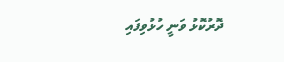ދޮރުކޮޅު ވަނީ ހުޅުވިފައި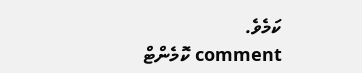ކަމެވެ.
comment ކޮމެންޓް